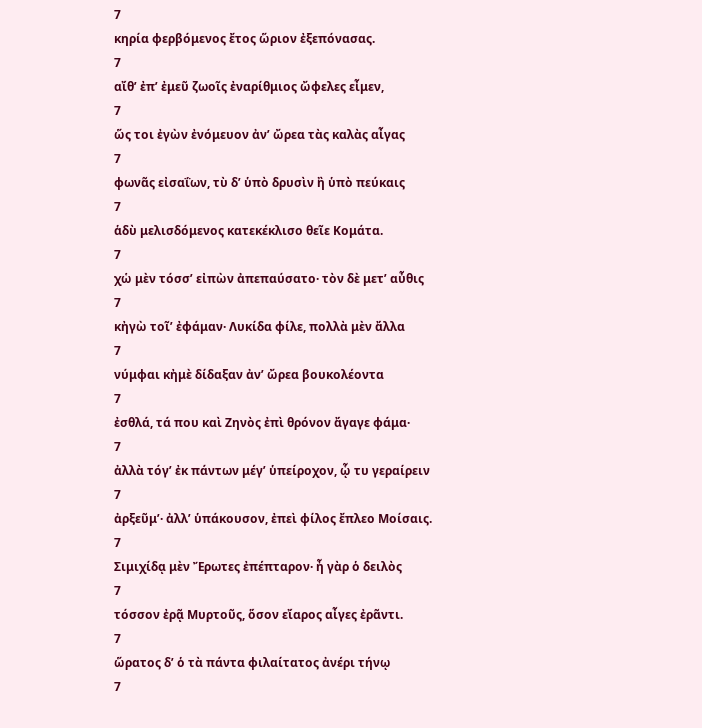7
κηρία φερβόμενος ἔτος ὥριον ἐξεπόνασας.
7
αἴθʼ ἐπʼ ἐμεῦ ζωοῖς ἐναρίθμιος ὤφελες εἶμεν,
7
ὥς τοι ἐγὼν ἐνόμευον ἀνʼ ὤρεα τὰς καλὰς αἶγας
7
φωνᾶς εἰσαΐων, τὺ δʼ ὑπὸ δρυσὶν ἢ ὑπὸ πεύκαις
7
ἁδὺ μελισδόμενος κατεκέκλισο θεῖε Κομάτα.
7
χὡ μὲν τόσσʼ εἰπὼν ἀπεπαύσατο· τὸν δὲ μετʼ αὖθις
7
κἠγὼ τοῖʼ ἐφάμαν· Λυκίδα φίλε, πολλὰ μὲν ἄλλα
7
νύμφαι κἠμὲ δίδαξαν ἀνʼ ὤρεα βουκολέοντα
7
ἐσθλά, τά που καὶ Ζηνὸς ἐπὶ θρόνον ἄγαγε φάμα·
7
ἀλλὰ τόγʼ ἐκ πάντων μέγʼ ὑπείροχον, ᾧ τυ γεραίρειν
7
ἀρξεῦμʼ· ἀλλʼ ὑπάκουσον, ἐπεὶ φίλος ἔπλεο Μοίσαις.
7
Σιμιχίδᾳ μὲν Ἔρωτες ἐπέπταρον· ἦ γὰρ ὁ δειλὸς
7
τόσσον ἐρᾷ Μυρτοῦς, ὅσον εἴαρος αἶγες ἐρᾶντι.
7
ὥρατος δʼ ὁ τὰ πάντα φιλαίτατος ἀνέρι τήνῳ
7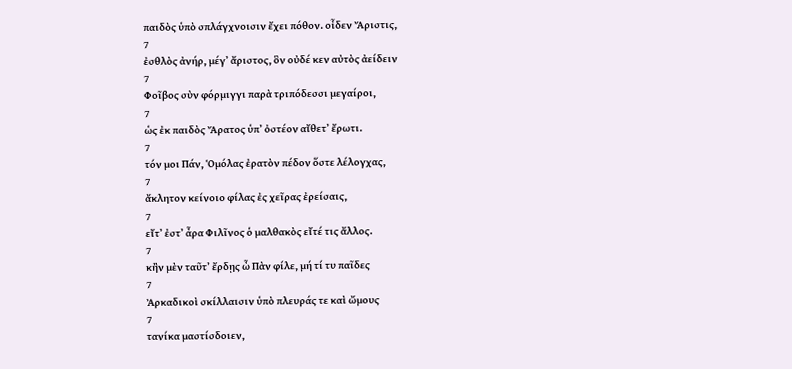παιδὸς ὑπὸ σπλάγχνοισιν ἔχει πόθον. οἶδεν Ἄριστις,
7
ἐσθλὸς ἀνήρ, μέγʼ ἄριστος, ὃν οὐδέ κεν αὐτὸς ἀείδειν
7
Φοῖβος σὺν φόρμιγγι παρὰ τριπόδεσσι μεγαίροι,
7
ὡς ἐκ παιδὸς Ἄρατος ὑπʼ ὀστέον αἴθετʼ ἔρωτι.
7
τόν μοι Πάν, Ὁμόλας ἐρατὸν πέδον ὅστε λέλογχας,
7
ἄκλητον κείνοιο φίλας ἐς χεῖρας ἐρείσαις,
7
εἴτʼ ἐστʼ ἆρα Φιλῖνος ὁ μαλθακὸς εἴτέ τις ἄλλος.
7
κἢν μὲν ταῦτʼ ἔρδῃς ὦ Πὰν φίλε, μή τί τυ παῖδες
7
Ἀρκαδικοὶ σκίλλαισιν ὑπὸ πλευράς τε καὶ ὤμους
7
τανίκα μαστίσδοιεν,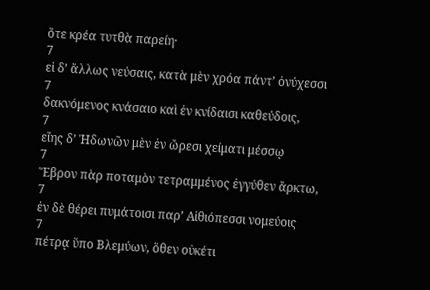ὅτε κρέα τυτθὰ παρείη·
7
εἰ δʼ ἄλλως νεύσαις, κατὰ μὲν χρόα πάντʼ ὀνύχεσσι
7
δακνόμενος κνάσαιο καὶ ἐν κνίδαισι καθεύδοις,
7
εἴης δʼ Ἠδωνῶν μὲν ἐν ὤρεσι χείματι μέσσῳ
7
Ἕβρον πὰρ ποταμὸν τετραμμένος ἐγγύθεν ἄρκτω,
7
ἐν δὲ θέρει πυμάτοισι παρʼ Αἰθιόπεσσι νομεύοις
7
πέτρᾳ ὕπο Βλεμύων, ὅθεν οὐκέτι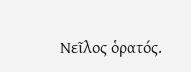Νεῖλος ὁρατός.